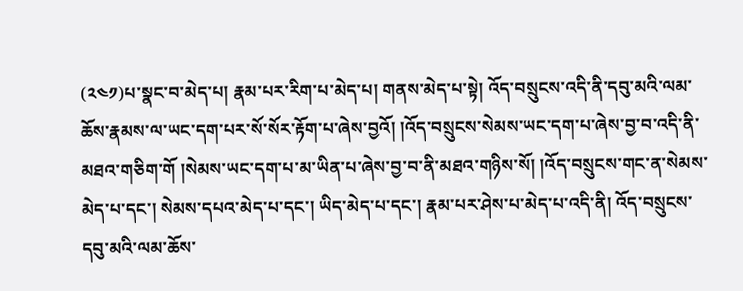(༢༤༡)པ་སྣང་བ་མེད་པ། རྣམ་པར་རིག་པ་མེད་པ། གནས་མེད་པ་སྟེ། འོད་བསྲུངས་འདི་ནི་དབུ་མའི་ལམ་ཆོས་རྣམས་ལ་ཡང་དག་པར་སོ་སོར་རྟོག་པ་ཞེས་བྱའོ། །འོད་བསྲུངས་སེམས་ཡང་དག་པ་ཞེས་བྱ་བ་འདི་ནི་མཐའ་གཅིག་གོ །སེམས་ཡང་དག་པ་མ་ཡིན་པ་ཞེས་བྱ་བ་ནི་མཐའ་གཉིས་སོ། །འོད་བསྲུངས་གང་ན་སེམས་མེད་པ་དང་། སེམས་དཔའ་མེད་པ་དང་། ཡིད་མེད་པ་དང་། རྣམ་པར་ཤེས་པ་མེད་པ་འདི་ནི། འོད་བསྲུངས་དབུ་མའི་ལམ་ཆོས་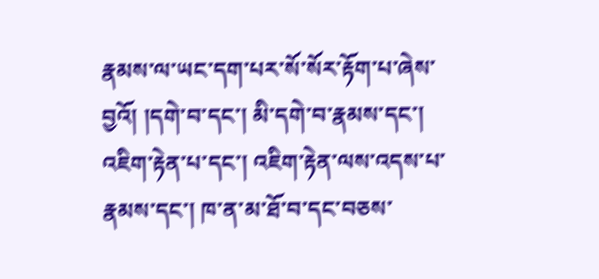རྣམས་ལ་ཡང་དག་པར་སོ་སོར་རྟོག་པ་ཞེས་བྱའོ། །དགེ་བ་དང་། མི་དགེ་བ་རྣམས་དང་། འཇིག་རྟེན་པ་དང་། འཇིག་རྟེན་ལས་འདས་པ་རྣམས་དང་། ཁ་ན་མ་ཐོ་བ་དང་བཅས་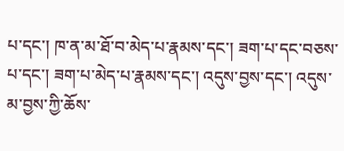པ་དང་། ཁ་ན་མ་ཐོ་བ་མེད་པ་རྣམས་དང་། ཟག་པ་དང་བཅས་པ་དང་། ཟག་པ་མེད་པ་རྣམས་དང་། འདུས་བྱས་དང་། འདུས་མ་བྱས་ཀྱི་ཆོས་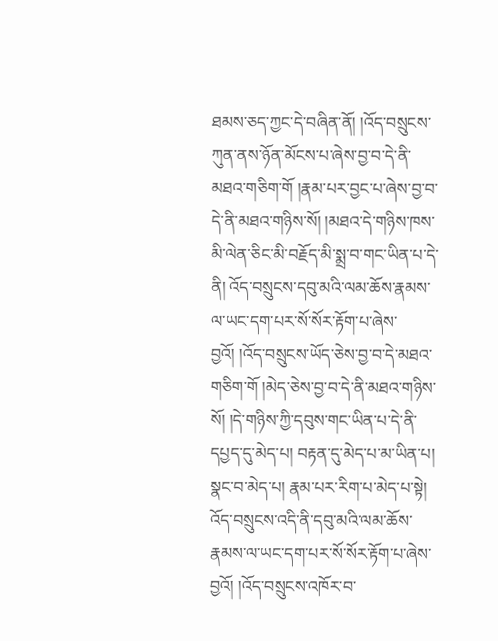ཐམས་ཅད་ཀྱང་དེ་བཞིན་ནོ། །འོད་བསྲུངས་ཀུན་ནས་ཉོན་མོངས་པ་ཞེས་བྱ་བ་དེ་ནི་མཐའ་གཅིག་གོ །རྣམ་པར་བྱང་པ་ཞེས་བྱ་བ་དེ་ནི་མཐའ་གཉིས་སོ། །མཐའ་དེ་གཉིས་ཁས་མི་ལེན་ཅིང་མི་བརྗོད་མི་སྨྲ་བ་གང་ཡིན་པ་དེ་ནི། འོད་བསྲུངས་དབུ་མའི་ལམ་ཆོས་རྣམས་ལ་ཡང་དག་པར་སོ་སོར་རྟོག་པ་ཞེས་བྱའོ། །འོད་བསྲུངས་ཡོད་ཅེས་བྱ་བ་དེ་མཐའ་གཅིག་གོ །མེད་ཅེས་བྱ་བ་དེ་ནི་མཐའ་གཉིས་སོ། །དེ་གཉིས་ཀྱི་དབུས་གང་ཡིན་པ་དེ་ནི་དཔྱད་དུ་མེད་པ། བརྟན་དུ་མེད་པ་མ་ཡིན་པ། སྣང་བ་མེད་པ། རྣམ་པར་རིག་པ་མེད་པ་སྟེ། འོད་བསྲུངས་འདི་ནི་དབུ་མའི་ལམ་ཆོས་རྣམས་ལ་ཡང་དག་པར་སོ་སོར་རྟོག་པ་ཞེས་བྱའོ། །འོད་བསྲུངས་འཁོར་བ་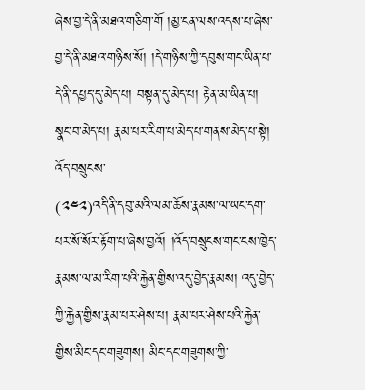ཞེས་བྱ་དེ་ནི་མཐའ་གཅིག་གོ །མྱ་ངན་ལས་འདས་པ་ཞེས་བྱ་དེ་ནི་མཐའ་གཉིས་སོ། །དེ་གཉིས་ཀྱི་དབུས་གང་ཡིན་པ་དེ་ནི་དཔྱད་དུ་མེད་པ། བསྟན་དུ་མེད་པ། རྟེན་མ་ཡིན་པ། སྣང་བ་མེད་པ། རྣམ་པར་རིག་པ་མེད་པ་གནས་མེད་པ་སྟེ། འོད་བསྲུངས་
(༢༤༢)འདི་ནི་དབུ་མའི་ལམ་ཆོས་རྣམས་ལ་ཡང་དག་པར་སོ་སོར་རྟོག་པ་ཞེས་བྱའོ། །འོད་བསྲུངས་གང་ངས་ཁྱེད་རྣམས་ལ་མ་རིག་པའི་རྐྱེན་གྱིས་འདུ་བྱེད་རྣམས། འདུ་བྱེད་ཀྱི་རྐྱེན་གྱིས་རྣམ་པར་ཤེས་པ། རྣམ་པར་ཤེས་པའི་རྐྱེན་གྱིས་མིང་དང་གཟུགས། མིང་དང་གཟུགས་ཀྱི་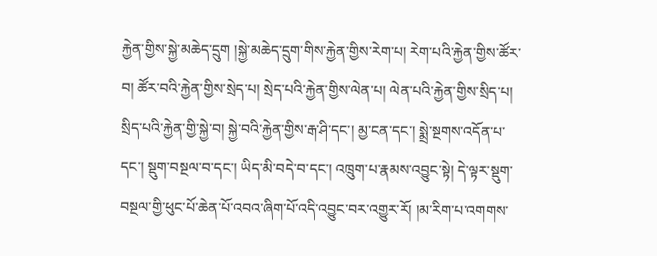རྐྱེན་གྱིས་སྐྱེ་མཆེད་དྲུག །སྐྱེ་མཆེད་དྲུག་གིས་རྐྱེན་གྱིས་རེག་པ། རེག་པའི་རྐྱེན་གྱིས་ཚོར་བ། ཚོར་བའི་རྐྱེན་གྱིས་སྲེད་པ། སྲེད་པའི་རྐྱེན་གྱིས་ལེན་པ། ལེན་པའི་རྐྱེན་གྱིས་སྲིད་པ། སྲིད་པའི་རྐྱེན་གྱི་སྐྱེ་བ། སྐྱེ་བའི་རྐྱེན་གྱིས་རྒ་ཤི་དང་། མྱ་ངན་དང་། སྨྲེ་སྔགས་འདོན་པ་དང་། སྡུག་བསྔལ་བ་དང་། ཡིད་མི་བདེ་བ་དང་། འཁྲུག་པ་རྣམས་འབྱུང་སྟེ། དེ་ལྟར་སྡུག་བསྔལ་གྱི་ཕུང་པོ་ཆེན་པོ་འབའ་ཞིག་པོ་འདི་འབྱུང་བར་འགྱུར་རོ། །མ་རིག་པ་འགགས་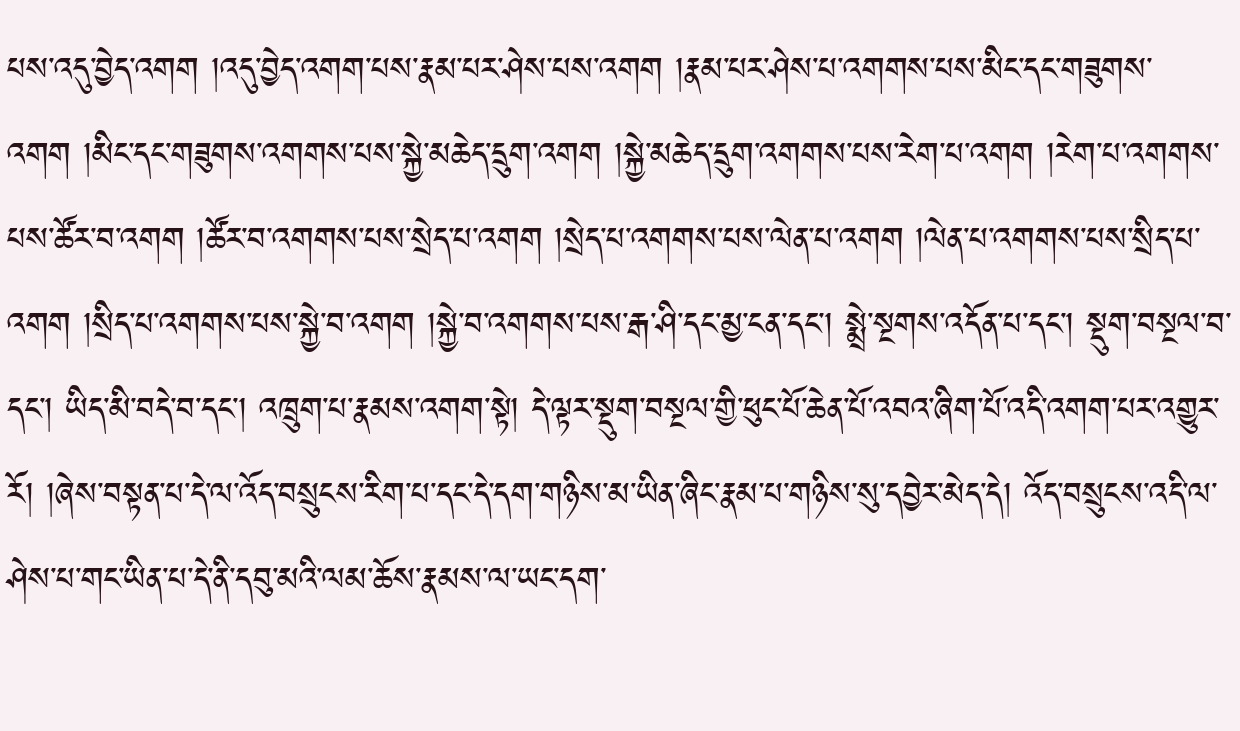པས་འདུ་བྱེད་འགག །འདུ་བྱེད་འགག་པས་རྣམ་པར་ཤེས་པས་འགག །རྣམ་པར་ཤེས་པ་འགགས་པས་མིང་དང་གཟུགས་འགག །མིང་དང་གཟུགས་འགགས་པས་སྐྱེ་མཆེད་དྲུག་འགག །སྐྱེ་མཆེད་དྲུག་འགགས་པས་རེག་པ་འགག །རེག་པ་འགགས་པས་ཚོར་བ་འགག །ཚོར་བ་འགགས་པས་སྲེད་པ་འགག །སྲེད་པ་འགགས་པས་ལེན་པ་འགག །ལེན་པ་འགགས་པས་སྲིད་པ་འགག །སྲིད་པ་འགགས་པས་སྐྱེ་བ་འགག །སྐྱེ་བ་འགགས་པས་རྒ་ཤི་དང་མྱ་ངན་དང་། སྨྲེ་སྔགས་འདོན་པ་དང་། སྡུག་བསྔལ་བ་དང་། ཡིད་མི་བདེ་བ་དང་། འཁྲུག་པ་རྣམས་འགག་སྟེ། དེ་ལྟར་སྡུག་བསྔལ་གྱི་ཕུང་པོ་ཆེན་པོ་འབའ་ཞིག་པོ་འདི་འགག་པར་འགྱུར་རོ། །ཞེས་བསྟན་པ་དེ་ལ་འོད་བསྲུངས་རིག་པ་དང་དེ་དག་གཉིས་མ་ཡིན་ཞིང་རྣམ་པ་གཉིས་སུ་དབྱེར་མེད་དེ། འོད་བསྲུངས་འདི་ལ་ཤེས་པ་གང་ཡིན་པ་དེ་ནི་དབུ་མའི་ལམ་ཆོས་རྣམས་ལ་ཡང་དག་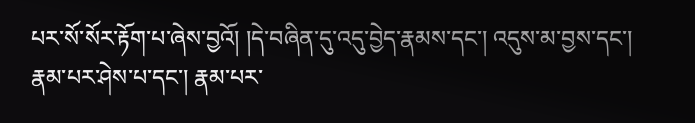པར་སོ་སོར་རྟོག་པ་ཞེས་བྱའོ། །དེ་བཞིན་དུ་འདུ་བྱེད་རྣམས་དང་། འདུས་མ་བྱས་དང་། རྣམ་པར་ཤེས་པ་དང་། རྣམ་པར་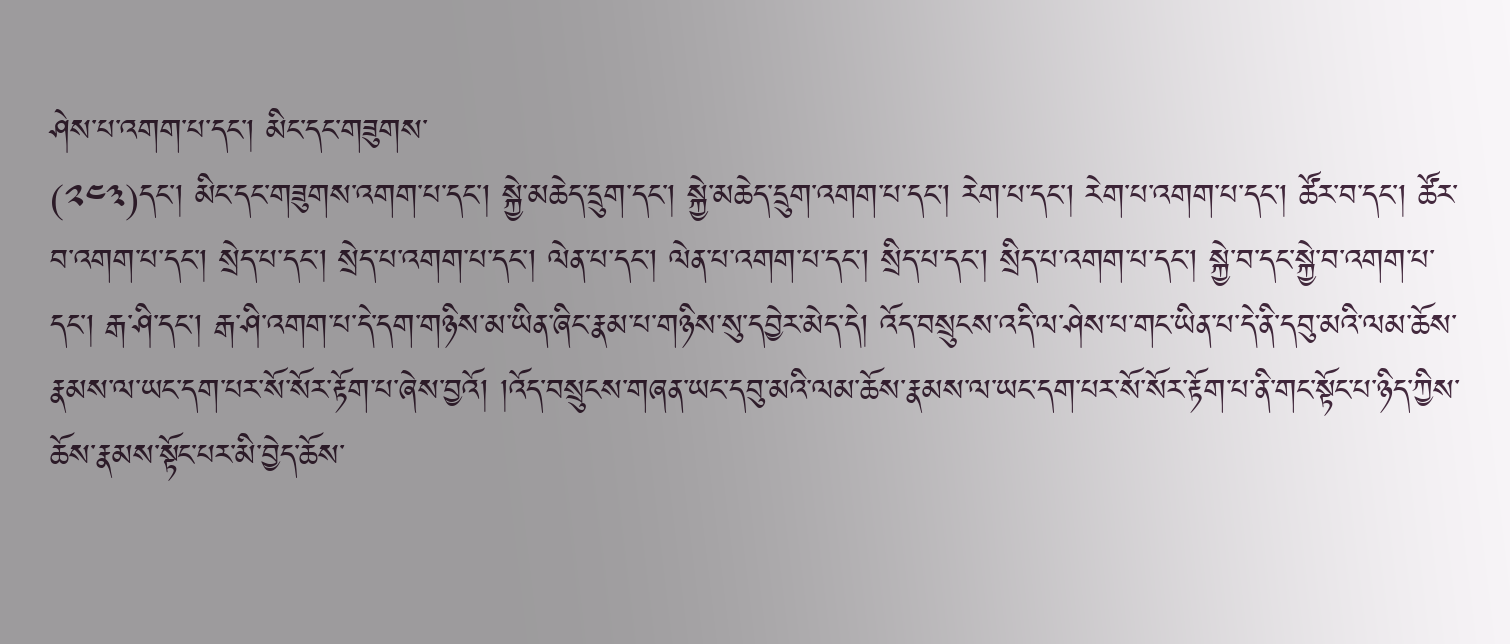ཤེས་པ་འགག་པ་དང་། མིང་དང་གཟུགས་
(༢༤༣)དང་། མིང་དང་གཟུགས་འགག་པ་དང་། སྐྱེ་མཆེད་དྲུག་དང་། སྐྱེ་མཆེད་དྲུག་འགག་པ་དང་། རེག་པ་དང་། རེག་པ་འགག་པ་དང་། ཚོར་བ་དང་། ཚོར་བ་འགག་པ་དང་། སྲེད་པ་དང་། སྲེད་པ་འགག་པ་དང་། ལེན་པ་དང་། ལེན་པ་འགག་པ་དང་། སྲིད་པ་དང་། སྲིད་པ་འགག་པ་དང་། སྐྱེ་བ་དང་སྐྱེ་བ་འགག་པ་དང་། རྒ་ཤི་དང་། རྒ་ཤི་འགག་པ་དེ་དག་གཉིས་མ་ཡིན་ཞིང་རྣམ་པ་གཉིས་སུ་དབྱེར་མེད་དེ། འོད་བསྲུངས་འདི་ལ་ཤེས་པ་གང་ཡིན་པ་དེ་ནི་དབུ་མའི་ལམ་ཆོས་རྣམས་ལ་ཡང་དག་པར་སོ་སོར་རྟོག་པ་ཞེས་བྱའོ། །འོད་བསྲུངས་གཞན་ཡང་དབུ་མའི་ལམ་ཆོས་རྣམས་ལ་ཡང་དག་པར་སོ་སོར་རྟོག་པ་ནི་གང་སྟོང་པ་ཉིད་ཀྱིས་ཆོས་རྣམས་སྟོང་པར་མི་བྱེད་ཆོས་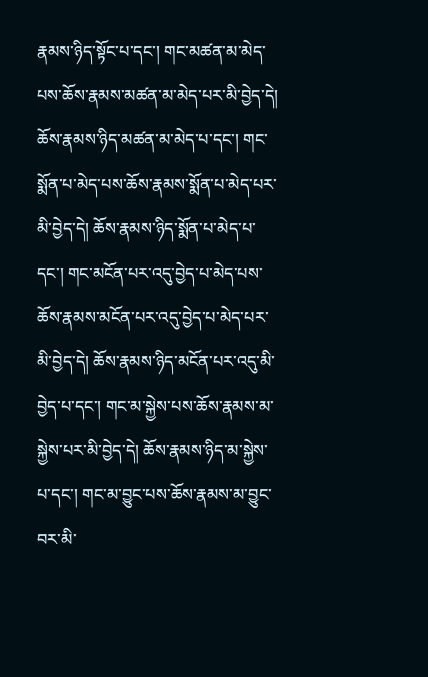རྣམས་ཉིད་སྟོང་པ་དང་། གང་མཚན་མ་མེད་པས་ཆོས་རྣམས་མཚན་མ་མེད་པར་མི་བྱེད་དེ། ཆོས་རྣམས་ཉིད་མཚན་མ་མེད་པ་དང་། གང་སྨོན་པ་མེད་པས་ཆོས་རྣམས་སྨོན་པ་མེད་པར་མི་བྱེད་དེ། ཆོས་རྣམས་ཉིད་སྨོན་པ་མེད་པ་དང་། གང་མངོན་པར་འདུ་བྱེད་པ་མེད་པས་ཆོས་རྣམས་མངོན་པར་འདུ་བྱེད་པ་མེད་པར་མི་བྱེད་དེ། ཆོས་རྣམས་ཉིད་མངོན་པར་འདུ་མི་བྱེད་པ་དང་། གང་མ་སྐྱེས་པས་ཆོས་རྣམས་མ་སྐྱེས་པར་མི་བྱེད་དེ། ཆོས་རྣམས་ཉིད་མ་སྐྱེས་པ་དང་། གང་མ་བྱུང་པས་ཆོས་རྣམས་མ་བྱུང་བར་མི་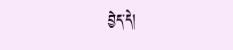བྱེད་དེ།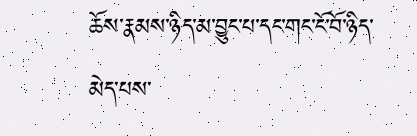ཆོས་རྣམས་ཉིད་མ་བྱུང་པ་དང་གང་ངོ་བོ་ཉིད་མེད་པས་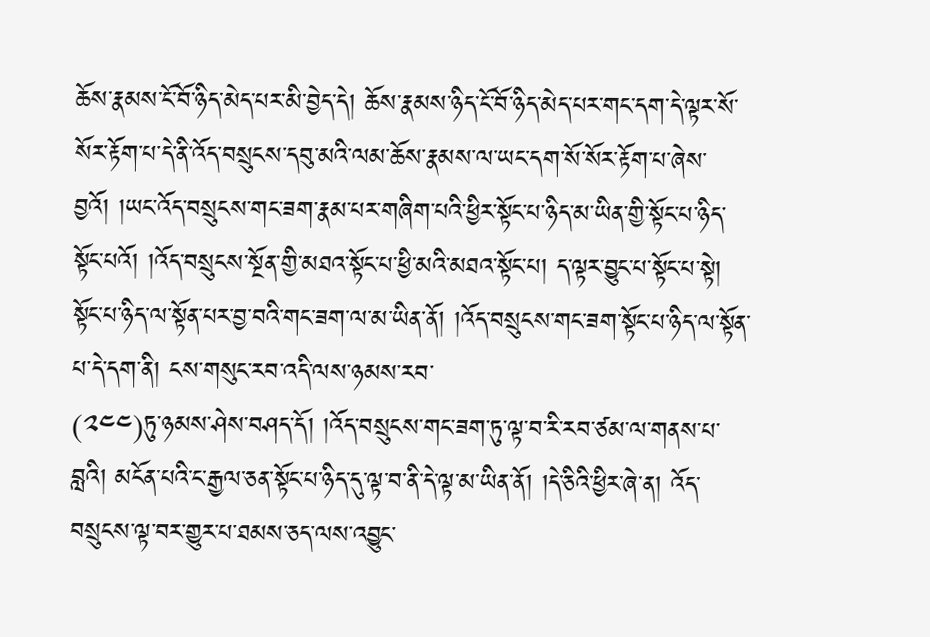ཆོས་རྣམས་ངོ་བོ་ཉིད་མེད་པར་མི་བྱེད་དེ། ཆོས་རྣམས་ཉིད་ངོ་བོ་ཉིད་མེད་པར་གང་དག་དེ་ལྟར་སོ་སོར་རྟོག་པ་དེ་ནི་འོད་བསྲུངས་དབུ་མའི་ལམ་ཆོས་རྣམས་ལ་ཡང་དག་སོ་སོར་རྟོག་པ་ཞེས་བྱའོ། །ཡང་འོད་བསྲུངས་གང་ཟག་རྣམ་པར་གཞིག་པའི་ཕྱིར་སྟོང་པ་ཉིད་མ་ཡིན་གྱི་སྟོང་པ་ཉིད་སྟོང་པའོ། །འོད་བསྲུངས་སྔོན་གྱི་མཐའ་སྟོང་པ་ཕྱི་མའི་མཐའ་སྟོང་པ། ད་ལྟར་བྱུང་པ་སྟོང་པ་སྟེ། སྟོང་པ་ཉིད་ལ་སྟོན་པར་བྱ་བའི་གང་ཟག་ལ་མ་ཡིན་ནོ། །འོད་བསྲུངས་གང་ཟག་སྟོང་པ་ཉིད་ལ་སྟོན་པ་དེ་དག་ནི། ངས་གསུང་རབ་འདི་ལས་ཉམས་རབ་
(༢༤༤)ཏུ་ཉམས་ཤེས་བཤད་དོ། །འོད་བསྲུངས་གང་ཟག་ཏུ་ལྟ་བ་རི་རབ་ཙམ་ལ་གནས་པ་བླའི། མངོན་པའི་ང་རྒྱལ་ཅན་སྟོང་པ་ཉིད་དུ་ལྟ་བ་ནི་དེ་ལྟ་མ་ཡིན་ནོ། །དེ་ཅིའི་ཕྱིར་ཞེ་ན། འོད་བསྲུངས་ལྟ་བར་གྱུར་པ་ཐམས་ཅད་ལས་འབྱུང་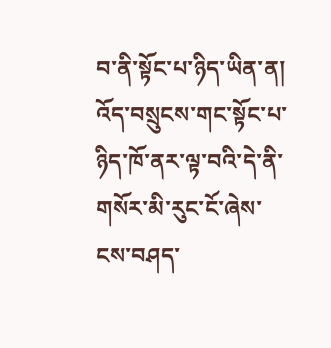བ་ནི་སྟོང་པ་ཉིད་ཡིན་ན། འོད་བསྲུངས་གང་སྟོང་པ་ཉིད་ཁོ་ནར་ལྟ་བའི་དེ་ནི་གསོར་མི་རུང་ངོ་ཞེས་ངས་བཤད་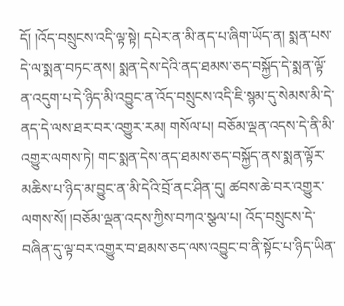དོ། །འོད་བསྲུངས་འདི་ལྟ་སྟེ། དཔེར་ན་མི་ནད་པ་ཞིག་ཡོད་ན། སྨན་པས་དེ་ལ་སྨན་བཏང་ནས། སྨན་དེས་དེའི་ནད་ཐམས་ཅད་བསྐྱོད་དེ་སྨན་ལྟོ་ན་འདུག་པ་དེ་ཉིད་མི་འབྱུང་ན་འོད་བསྲུངས་འདི་ཇི་སྙམ་དུ་སེམས་མི་དེ་ནད་དེ་ལས་ཐར་བར་འགྱུར་རམ། གསོལ་པ། བཅོམ་ལྡན་འདས་དེ་ནི་མི་འགྱུར་ལགས་ཏེ། གང་སྨན་དེས་ནད་ཐམས་ཅད་བསྐྱོད་ནས་སྨན་ལྟོར་མཆིས་པ་ཉིད་མ་བྱུང་ན་མི་དེའི་བྲོ་ནང་ཤིན་དུ། ཚབས་ཆེ་བར་འགྱུར་ལགས་སོ། །བཅོམ་ལྡན་འདས་ཀྱིས་བཀའ་སྩལ་པ། འོད་བསྲུངས་དེ་བཞིན་དུ་ལྟ་བར་འགྱུར་བ་ཐམས་ཅད་ལས་འབྱུང་བ་ནི་སྟོང་པ་ཉིད་ཡིན་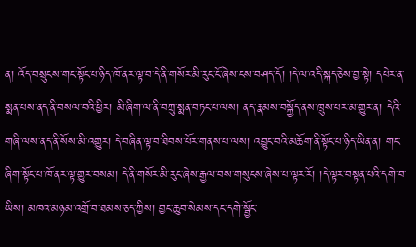ན། འོད་བསྲུངས་གང་སྟོང་པ་ཉིད་ཁོ་ནར་ལྟ་བ་དེ་ནི་གསོར་མི་རུང་ངོ་ཞེས་ངས་བཤད་དོ། །དེ་ལ་འདི་སྐད་ཅེས་བྱ་སྟེ། དཔེར་ན་སྨན་པས་ནད་ནི་བསལ་བའི་ཕྱིར། མི་ཞིག་ལ་ནི་བཀྲུ་སྨན་བཏང་པ་ལས། ནད་རྣམས་བསྐྱོད་ནས་ཁྲུས་པར་མ་གྱུར་ན། དེའི་གཞི་ལས་ནད་ནི་སོས་མི་འགྱུར། དེ་བཞིན་ལྟ་བ་ཐིབས་པོར་གནས་པ་ལས། འབྱུང་བའི་མཆོག་ནི་སྟོང་པ་ཉིད་ཡིན་ན། གང་ཞིག་སྟོང་པ་ཁོ་ནར་ལྟ་གྱུར་བསམ། དེ་ནི་གསོར་མི་རུང་ཞེས་རྒྱལ་བས་གསུངས་ཞེས་པ་ལྟར་རོ། །དེ་ལྟར་བསྟན་པའི་དགེ་བ་ཡིས། མཁའ་མཉམ་འགྲོ་བ་ཐམས་ཅད་ཀྱིས། བྱང་ཆུབ་སེམས་དང་དགེ་སྦྱོང་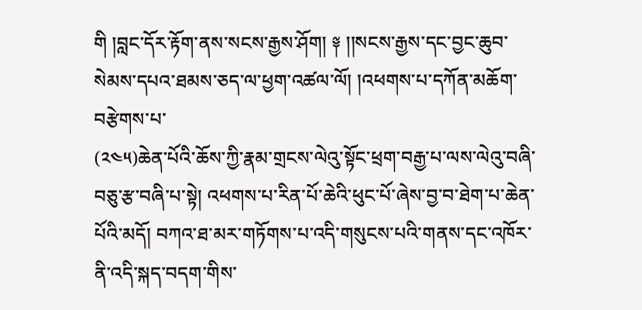གི །བླང་དོར་རྟོག་ནས་སངས་རྒྱས་ཤོག། ༈ །།སངས་རྒྱས་དང་བྱང་ཆུབ་སེམས་དཔའ་ཐམས་ཅད་ལ་ཕྱག་འཚལ་ལོ། །འཕགས་པ་དཀོན་མཆོག་བརྩེགས་པ་
(༢༤༥)ཆེན་པོའི་ཆོས་ཀྱི་རྣམ་གྲངས་ལེའུ་སྟོང་ཕྲག་བརྒྱ་པ་ལས་ལེའུ་བཞི་བཅུ་རྩ་བཞི་པ་སྟེ། འཕགས་པ་རིན་པོ་ཆེའི་ཕུང་པོ་ཞེས་བྱ་བ་ཐེག་པ་ཆེན་པོའི་མདོ། བཀའ་ཐ་མར་གཏོགས་པ་འདི་གསུངས་པའི་གནས་དང་འཁོར་ནི་འདི་སྐད་བདག་གིས་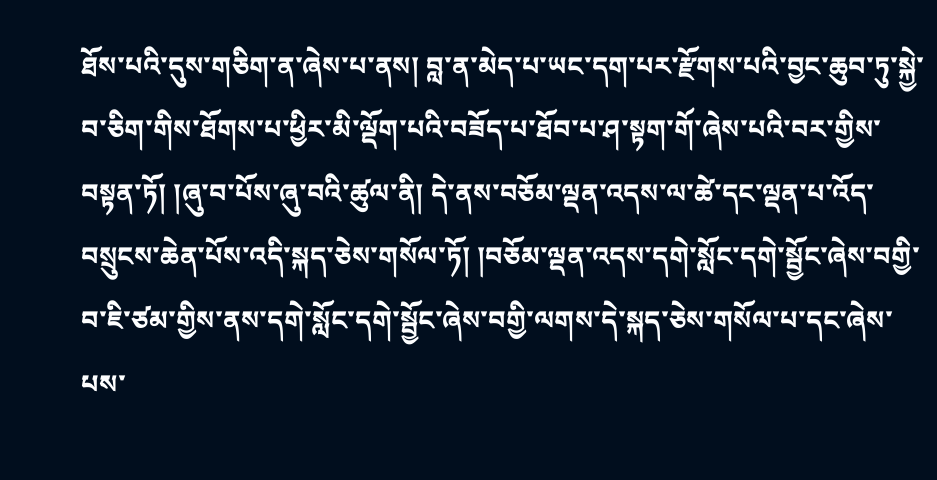ཐོས་པའི་དུས་གཅིག་ན་ཞེས་པ་ནས། བླ་ན་མེད་པ་ཡང་དག་པར་རྫོགས་པའི་བྱང་ཆུབ་ཏུ་སྐྱེ་བ་ཅིག་གིས་ཐོགས་པ་ཕྱིར་མི་ལྡོག་པའི་བཟོད་པ་ཐོབ་པ་ཤ་སྟག་གོ་ཞེས་པའི་བར་གྱིས་བསྟན་ཏོ། །ཞུ་བ་པོས་ཞུ་བའི་ཚུལ་ནི། དེ་ནས་བཅོམ་ལྡན་འདས་ལ་ཚེ་དང་ལྡན་པ་འོད་བསྲུངས་ཆེན་པོས་འདི་སྐད་ཅེས་གསོལ་ཏོ། །བཅོམ་ལྡན་འདས་དགེ་སློང་དགེ་སྦྱོང་ཞེས་བགྱི་བ་ཇི་ཙམ་གྱིས་ནས་དགེ་སློང་དགེ་སྦྱོང་ཞེས་བགྱི་ལགས་དེ་སྐད་ཅེས་གསོལ་པ་དང་ཞེས་པས་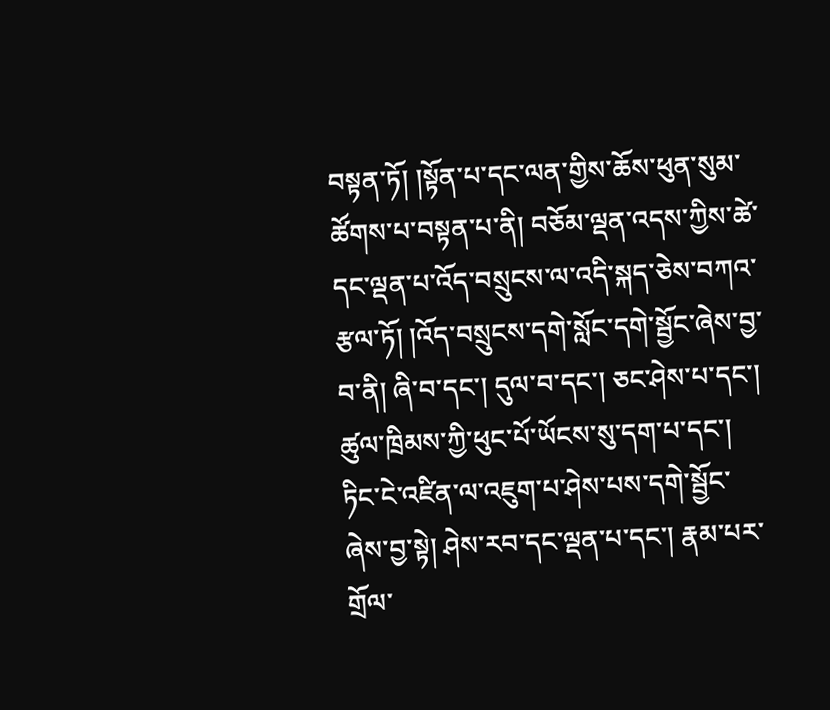བསྟན་ཏོ། །སྟོན་པ་དང་ལན་གྱིས་ཆོས་ཕུན་སུམ་ཚོགས་པ་བསྟན་པ་ནི། བཅོམ་ལྡན་འདས་ཀྱིས་ཚེ་དང་ལྡན་པ་འོད་བསྲུངས་ལ་འདི་སྐད་ཅེས་བཀའ་རྩལ་ཏོ། །འོད་བསྲུངས་དགེ་སློང་དགེ་སྦྱོང་ཞེས་བྱ་བ་ནི། ཞི་བ་དང་། དུལ་བ་དང་། ཅང་ཤེས་པ་དང་། ཚུལ་ཁྲིམས་ཀྱི་ཕུང་པོ་ཡོངས་སུ་དག་པ་དང་། ཏིང་ངེ་འཛིན་ལ་འཇུག་པ་ཤེས་པས་དགེ་སྦྱོང་ཞེས་བྱ་སྟེ། ཤེས་རབ་དང་ལྡན་པ་དང་། རྣམ་པར་གྲོལ་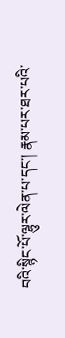བའི་སྙིང་པོ་ལྷུར་ལེན་པ་དང་། རྣམ་པར་ཐར་པའི་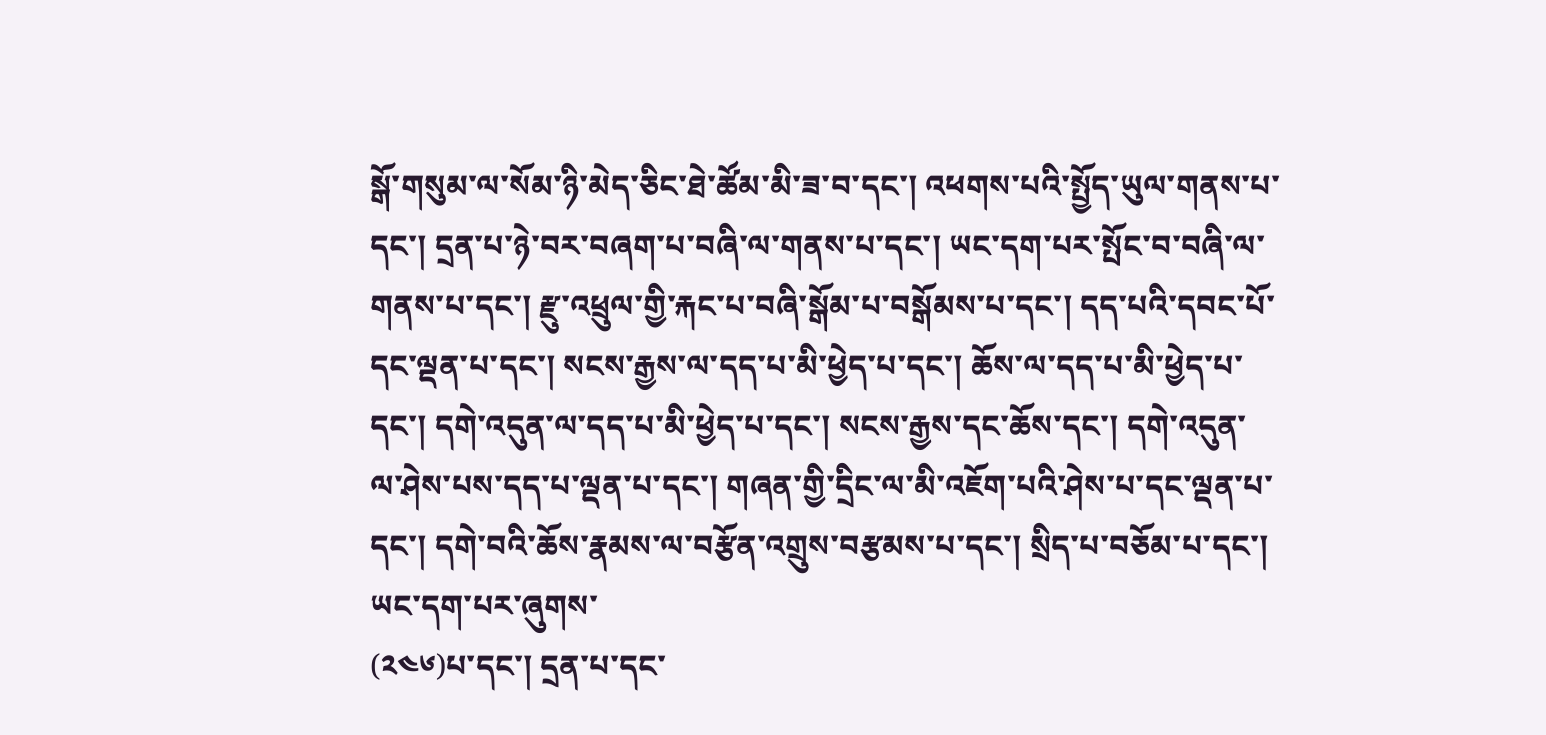སྒོ་གསུམ་ལ་སོམ་ཉི་མེད་ཅིང་ཐེ་ཚོམ་མི་ཟ་བ་དང་། འཕགས་པའི་སྤྱོད་ཡུལ་གནས་པ་དང་། དྲན་པ་ཉེ་བར་བཞག་པ་བཞི་ལ་གནས་པ་དང་། ཡང་དག་པར་སྤོང་བ་བཞི་ལ་གནས་པ་དང་། རྫུ་འཕྲུལ་གྱི་རྐང་པ་བཞི་སྒོམ་པ་བསྒོམས་པ་དང་། དད་པའི་དབང་པོ་དང་ལྡན་པ་དང་། སངས་རྒྱས་ལ་དད་པ་མི་ཕྱེད་པ་དང་། ཆོས་ལ་དད་པ་མི་ཕྱེད་པ་དང་། དགེ་འདུན་ལ་དད་པ་མི་ཕྱེད་པ་དང་། སངས་རྒྱས་དང་ཆོས་དང་། དགེ་འདུན་ལ་ཤེས་པས་དད་པ་ལྡན་པ་དང་། གཞན་གྱི་དྲིང་ལ་མི་འཇོག་པའི་ཤེས་པ་དང་ལྡན་པ་དང་། དགེ་བའི་ཆོས་རྣམས་ལ་བརྩོན་འགྲུས་བརྩམས་པ་དང་། སྲིད་པ་བཅོམ་པ་དང་། ཡང་དག་པར་ཞུགས་
(༢༤༦)པ་དང་། དྲན་པ་དང་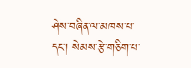ཤེས་བཞིན་ལ་མཁས་པ་དང་། སེམས་རྩེ་གཅིག་པ་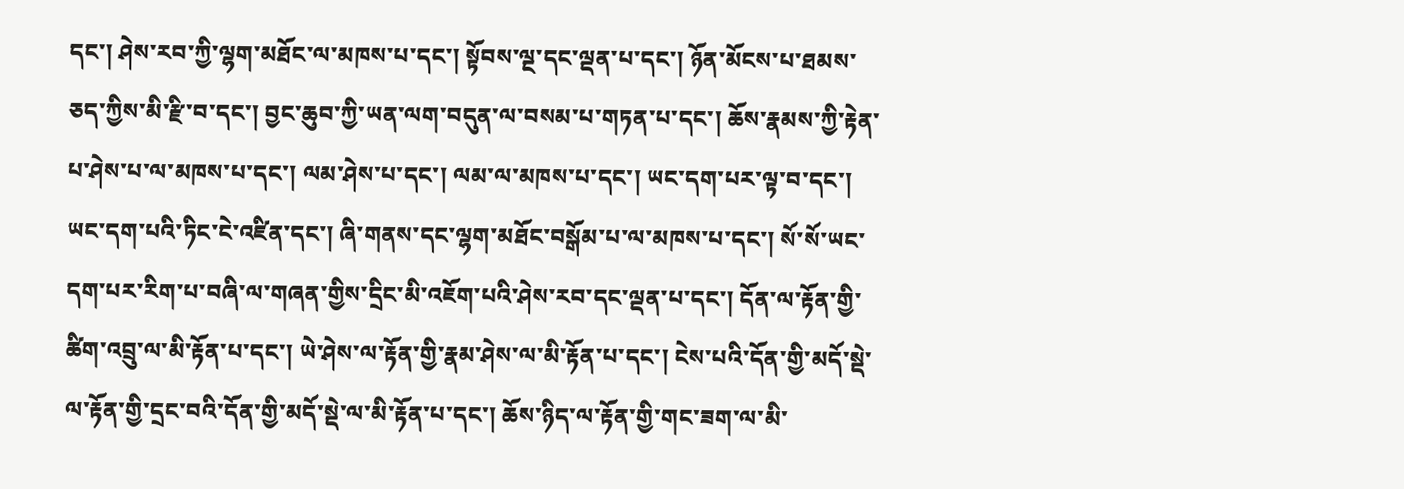དང་། ཤེས་རབ་ཀྱི་ལྷག་མཐོང་ལ་མཁས་པ་དང་། སྟོབས་ལྔ་དང་ལྡན་པ་དང་། ཉོན་མོངས་པ་ཐམས་ཅད་ཀྱིས་མི་རྫི་བ་དང་། བྱང་ཆུབ་ཀྱི་ཡན་ལག་བདུན་ལ་བསམ་པ་གཏན་པ་དང་། ཆོས་རྣམས་ཀྱི་རྟེན་པ་ཤེས་པ་ལ་མཁས་པ་དང་། ལམ་ཤེས་པ་དང་། ལམ་ལ་མཁས་པ་དང་། ཡང་དག་པར་ལྟ་བ་དང་། ཡང་དག་པའི་ཏིང་ངེ་འཛིན་དང་། ཞི་གནས་དང་ལྷག་མཐོང་བསྒོམ་པ་ལ་མཁས་པ་དང་། སོ་སོ་ཡང་དག་པར་རིག་པ་བཞི་ལ་གཞན་གྱིས་དྲིང་མི་འཇོག་པའི་ཤེས་རབ་དང་ལྡན་པ་དང་། དོན་ལ་རྟོན་གྱི་ཚིག་འབྲུ་ལ་མི་རྟོན་པ་དང་། ཡེ་ཤེས་ལ་རྟོན་གྱི་རྣམ་ཤེས་ལ་མི་རྟོན་པ་དང་། ངེས་པའི་དོན་གྱི་མདོ་སྡེ་ལ་རྟོན་གྱི་དྲང་བའི་དོན་གྱི་མདོ་སྡེ་ལ་མི་རྟོན་པ་དང་། ཆོས་ཉིད་ལ་རྟོན་གྱི་གང་ཟག་ལ་མི་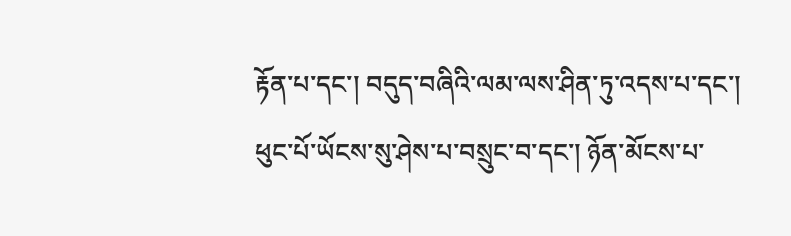རྟོན་པ་དང་། བདུད་བཞིའི་ལམ་ལས་ཤིན་ཏུ་འདས་པ་དང་། ཕུང་པོ་ཡོངས་སུ་ཤེས་པ་བསྲུང་བ་དང་། ཉོན་མོངས་པ་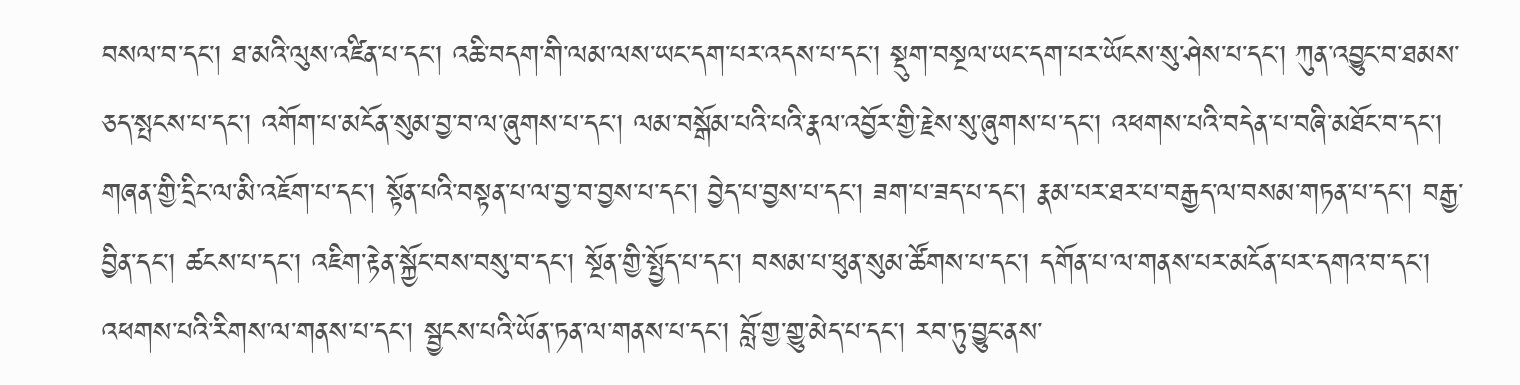བསལ་བ་དང་། ཐ་མའི་ལུས་འཛིན་པ་དང་། འཆི་བདག་གི་ལམ་ལས་ཡང་དག་པར་འདས་པ་དང་། སྡུག་བསྔལ་ཡང་དག་པར་ཡོངས་སུ་ཤེས་པ་དང་། ཀུན་འབྱུང་བ་ཐམས་ཅད་སྤངས་པ་དང་། འགོག་པ་མངོན་སུམ་བྱ་བ་ལ་ཞུགས་པ་དང་། ལམ་བསྒོམ་པའི་པའི་རྣལ་འབྱོར་གྱི་རྗེས་སུ་ཞུགས་པ་དང་། འཕགས་པའི་བདེན་པ་བཞི་མཐོང་བ་དང་། གཞན་གྱི་དྲིང་ལ་མི་འཇོག་པ་དང་། སྟོན་པའི་བསྟན་པ་ལ་བྱ་བ་བྱས་པ་དང་། བྱེད་པ་བྱས་པ་དང་། ཟག་པ་ཟད་པ་དང་། རྣམ་པར་ཐར་པ་བརྒྱད་ལ་བསམ་གཏན་པ་དང་། བརྒྱ་བྱིན་དང་། ཚངས་པ་དང་། འཇིག་རྟེན་སྐྱོང་བས་བསུ་བ་དང་། སྔོན་གྱི་སྤྱོད་པ་དང་། བསམ་པ་ཕུན་སུམ་ཚོགས་པ་དང་། དགོན་པ་ལ་གནས་པར་མངོན་པར་དགའ་བ་དང་། འཕགས་པའི་རིགས་ལ་གནས་པ་དང་། སྦྱངས་པའི་ཡོན་ཏན་ལ་གནས་པ་དང་། བློ་གྱ་གྱུ་མེད་པ་དང་། རབ་ཏུ་བྱུང་ནས་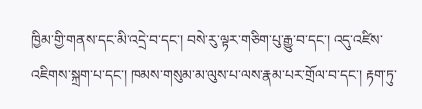ཁྱིམ་གྱི་གནས་དང་མི་འདྲེ་བ་དང་། བསེ་རུ་ལྟར་གཅིག་པུ་རྒྱུ་བ་དང་། འདུ་འཛིས་འཇིགས་སྐྲག་པ་དང་། ཁམས་གསུམ་མ་ལུས་པ་ལས་རྣམ་པར་གྲོལ་བ་དང་། རྟག་ཏུ་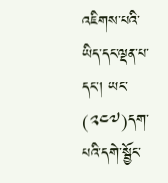འཇིགས་པའི་ཡིད་དང་ལྡན་པ་དང་། ཡང་
(༢༤༧)དག་པའི་དགེ་སྦྱོང་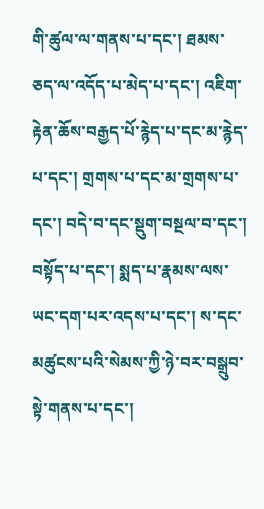གི་ཚུལ་ལ་གནས་པ་དང་། ཐམས་ཅད་ལ་འདོད་པ་མེད་པ་དང་། འཇིག་རྟེན་ཆོས་བརྒྱད་པོ་རྙེད་པ་དང་མ་རྙེད་པ་དང་། གྲགས་པ་དང་མ་གྲགས་པ་དང་། བདེ་བ་དང་སྡུག་བསྔལ་བ་དང་། བསྟོད་པ་དང་། སྨད་པ་རྣམས་ལས་ཡང་དག་པར་འདས་པ་དང་། ས་དང་མཚུངས་པའི་སེམས་ཀྱི་ཉེ་བར་བསྒྲུབ་སྟེ་གནས་པ་དང་།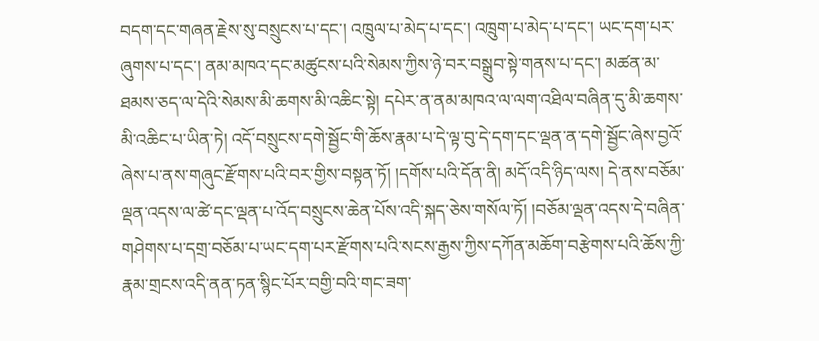བདག་དང་གཞན་རྗེས་སུ་བསྲུངས་པ་དང་། འཁྲུལ་པ་མེད་པ་དང་། འཁྲུག་པ་མེད་པ་དང་། ཡང་དག་པར་ཞུགས་པ་དང་། ནམ་མཁའ་དང་མཚུངས་པའི་སེམས་ཀྱིས་ཉེ་བར་བསྒྲུབ་སྟེ་གནས་པ་དང་། མཚན་མ་ཐམས་ཅད་ལ་དེའི་སེམས་མི་ཆགས་མི་འཆིང་སྟེ། དཔེར་ན་ནམ་མཁའ་ལ་ལག་འཐིལ་བཞིན་དུ་མི་ཆགས་མི་འཆིང་པ་ཡིན་ཏེ། འདོ་བསྲུངས་དགེ་སྦྱོང་གི་ཆོས་རྣམ་པ་དེ་ལྟ་བུ་དེ་དག་དང་ལྡན་ན་དགེ་སྦྱོང་ཞེས་བྱའོ་ཞེས་པ་ནས་གཞུང་རྫོགས་པའི་བར་གྱིས་བསྟན་ཏོ། །དགོས་པའི་དོན་ནི། མདོ་འདི་ཉིད་ལས། དེ་ནས་བཅོམ་ལྡན་འདས་ལ་ཚེ་དང་ལྡན་པ་འོད་བསྲུངས་ཆེན་པོས་འདི་སྐད་ཅེས་གསོལ་ཏོ། །བཅོམ་ལྡན་འདས་དེ་བཞིན་གཤེགས་པ་དགྲ་བཅོམ་པ་ཡང་དག་པར་རྫོགས་པའི་སངས་རྒྱས་ཀྱིས་དཀོན་མཆོག་བརྩེགས་པའི་ཆོས་ཀྱི་རྣམ་གྲངས་འདི་ནན་ཏན་སྙིང་པོར་བགྱི་བའི་གང་ཟག་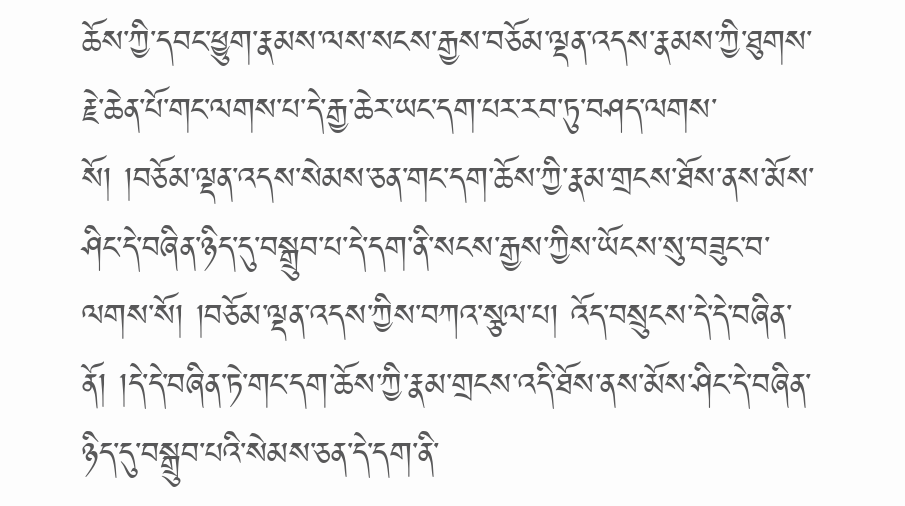ཆོས་ཀྱི་དབང་ཕྱུག་རྣམས་ལས་སངས་རྒྱས་བཅོམ་ལྡན་འདས་རྣམས་ཀྱི་ཐུགས་རྗེ་ཆེན་པོ་གང་ལགས་པ་དེ་རྒྱ་ཆེར་ཡང་དག་པར་རབ་ཏུ་བཤད་ལགས་སོ། །བཅོམ་ལྡན་འདས་སེམས་ཅན་གང་དག་ཆོས་ཀྱི་རྣམ་གྲངས་ཐོས་ནས་མོས་ཤིང་དེ་བཞིན་ཉིད་དུ་བསྒྲུབ་པ་དེ་དག་ནི་སངས་རྒྱས་ཀྱིས་ཡོངས་སུ་བཟུང་བ་ལགས་སོ། །བཅོམ་ལྡན་འདས་ཀྱིས་བཀའ་སྩལ་པ། འོད་བསྲུངས་དེ་དེ་བཞིན་ནོ། །དེ་དེ་བཞིན་ཏེ་གང་དག་ཆོས་ཀྱི་རྣམ་གྲངས་འདི་ཐོས་ནས་མོས་ཤིང་དེ་བཞིན་ཉིད་དུ་བསྒྲུབ་པའི་སེམས་ཅན་དེ་དག་ནི་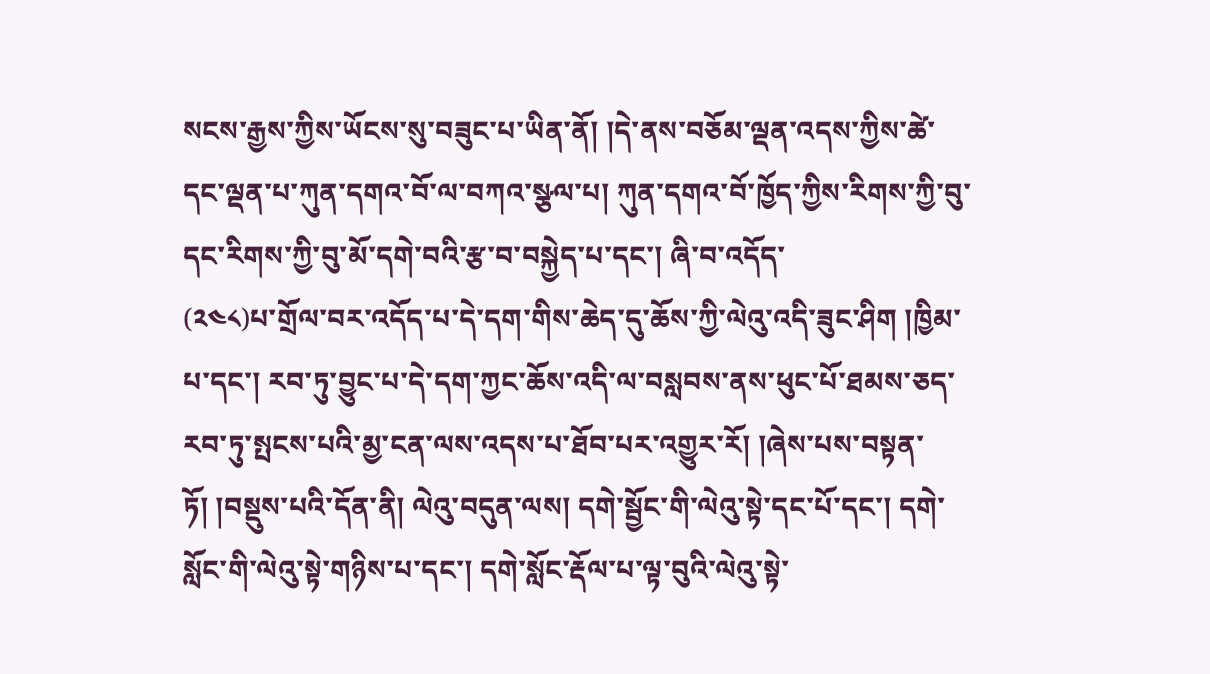སངས་རྒྱས་ཀྱིས་ཡོངས་སུ་བཟུང་པ་ཡིན་ནོ། །དེ་ནས་བཅོམ་ལྡན་འདས་ཀྱིས་ཚེ་དང་ལྡན་པ་ཀུན་དགའ་བོ་ལ་བཀའ་སྩལ་པ། ཀུན་དགའ་བོ་ཁྱོད་ཀྱིས་རིགས་ཀྱི་བུ་དང་རིགས་ཀྱི་བུ་མོ་དགེ་བའི་རྩ་བ་བསྐྱེད་པ་དང་། ཞི་བ་འདོད་
(༢༤༨)པ་གྲོལ་བར་འདོད་པ་དེ་དག་གིས་ཆེད་དུ་ཆོས་ཀྱི་ལེའུ་འདི་ཟུང་ཤིག །ཁྱིམ་པ་དང་། རབ་ཏུ་བྱུང་པ་དེ་དག་ཀྱང་ཆོས་འདི་ལ་བསླབས་ནས་ཕུང་པོ་ཐམས་ཅད་རབ་ཏུ་སྤངས་པའི་མྱ་ངན་ལས་འདས་པ་ཐོབ་པར་འགྱུར་རོ། །ཞེས་པས་བསྟན་ཏོ། །བསྡུས་པའི་དོན་ནི། ལེའུ་བདུན་ལས། དགེ་སྦྱོང་གི་ལེའུ་སྟེ་དང་པོ་དང་། དགེ་སློང་གི་ལེའུ་སྟེ་གཉིས་པ་དང་། དགེ་སློང་རྡོལ་པ་ལྟ་བུའི་ལེའུ་སྟེ་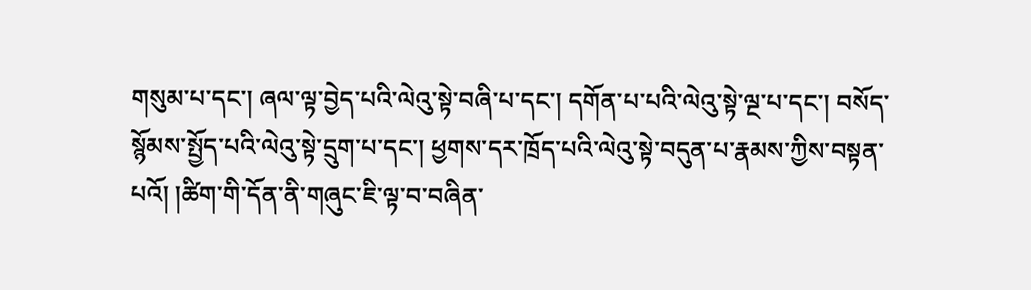གསུམ་པ་དང་། ཞལ་ལྟ་བྱེད་པའི་ལེའུ་སྟེ་བཞི་པ་དང་། དགོན་པ་པའི་ལེའུ་སྟེ་ལྔ་པ་དང་། བསོད་སྙོམས་སྤྱོད་པའི་ལེའུ་སྟེ་དྲུག་པ་དང་། ཕྱགས་དར་ཁྲོད་པའི་ལེའུ་སྟེ་བདུན་པ་རྣམས་ཀྱིས་བསྟན་པའོ། །ཚིག་གི་དོན་ནི་གཞུང་ཇི་ལྟ་བ་བཞིན་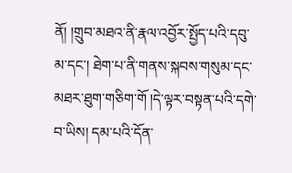ནོ། །གྲུབ་མཐའ་ནི་རྣལ་འབྱོར་སྤྱོད་པའི་དབུ་མ་དང་། ཐེག་པ་ནི་གནས་སྐབས་གསུམ་དང་མཐར་ཐུག་གཅིག་གོ །དེ་ལྟར་བསྟན་པའི་དགེ་བ་ཡིས། དམ་པའི་དོན་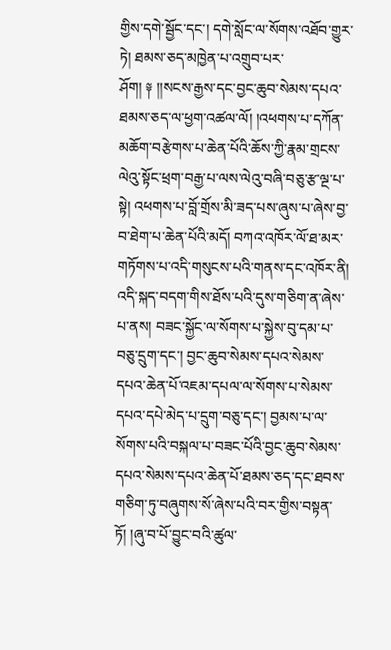གྱིས་དགེ་སྦྱོང་དང་། དགེ་སློང་ལ་སོགས་འཐོབ་གྱུར་ཏེ། ཐམས་ཅད་མཁྱེན་པ་འགྲུབ་པར་ཤོག། ༈ །།སངས་རྒྱས་དང་བྱང་ཆུབ་སེམས་དཔའ་ཐམས་ཅད་ལ་ཕྱག་འཚལ་ལོ། །འཕགས་པ་དཀོན་མཆོག་བརྩེགས་པ་ཆེན་པོའི་ཆོས་ཀྱི་རྣམ་གྲངས་ལེའུ་སྟོང་ཕྲག་བརྒྱ་པ་ལས་ལེའུ་བཞི་བཅུ་རྩ་ལྔ་པ་སྟེ། འཕགས་པ་བློ་གྲོས་མི་ཟད་པས་ཞུས་པ་ཞེས་བྱ་བ་ཐེག་པ་ཆེན་པོའི་མདོ། བཀའ་འཁོར་ལོ་ཐ་མར་གཏོགས་པ་འདི་གསུངས་པའི་གནས་དང་འཁོར་ནི། འདི་སྐད་བདག་གིས་ཐོས་པའི་དུས་གཅིག་ན་ཞེས་པ་ནས། བཟང་སྐྱོང་ལ་སོགས་པ་སྐྱེས་བུ་དམ་པ་བཅུ་དྲུག་དང་། བྱང་ཆུབ་སེམས་དཔའ་སེམས་དཔའ་ཆེན་པོ་འཇམ་དཔལ་ལ་སོགས་པ་སེམས་དཔའ་དཔེ་མེད་པ་དྲུག་བཅུ་དང་། བྱམས་པ་ལ་སོགས་པའི་བསྐལ་པ་བཟང་པོའི་བྱང་ཆུབ་སེམས་དཔའ་སེམས་དཔའ་ཆེན་པོ་ཐམས་ཅད་དང་ཐབས་གཅིག་ཏུ་བཞུགས་སོ་ཞེས་པའི་བར་གྱིས་བསྟན་ཏོ། །ཞུ་བ་པོ་བྱུང་བའི་ཚུལ་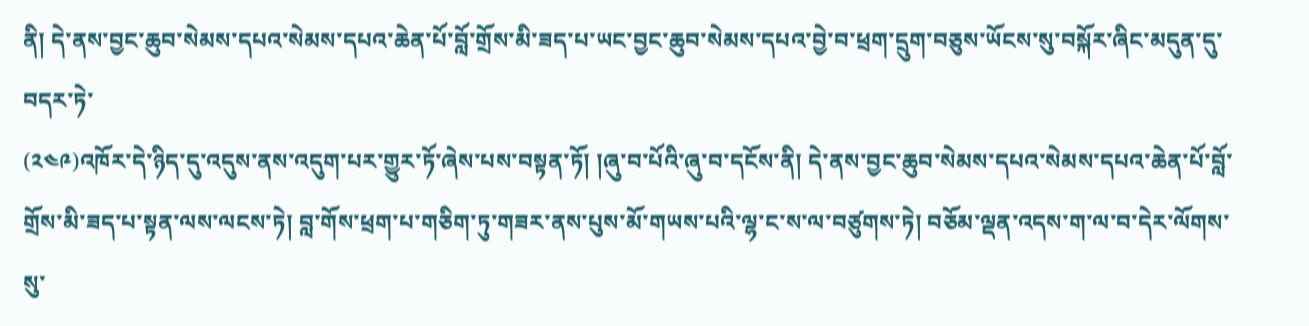ནི། དེ་ནས་བྱང་ཆུབ་སེམས་དཔའ་སེམས་དཔའ་ཆེན་པོ་བློ་གྲོས་མི་ཟད་པ་ཡང་བྱང་ཆུབ་སེམས་དཔའ་བྱེ་བ་ཕྲག་དྲུག་བཅུས་ཡོངས་སུ་བསྐོར་ཞིང་མདུན་དུ་བདར་ཏེ་
(༢༤༩)འཁོར་དེ་ཉིད་དུ་འདུས་ནས་འདུག་པར་གྱུར་ཏོ་ཞེས་པས་བསྟན་ཏོ། །ཞུ་བ་པོའི་ཞུ་བ་དངོས་ནི། དེ་ནས་བྱང་ཆུབ་སེམས་དཔའ་སེམས་དཔའ་ཆེན་པོ་བློ་གྲོས་མི་ཟད་པ་སྟན་ལས་ལངས་ཏེ། བླ་གོས་ཕྲག་པ་གཅིག་ཏུ་གཟར་ནས་པུས་མོ་གཡས་པའི་ལྷ་ང་ས་ལ་བཙུགས་ཏེ། བཅོམ་ལྡན་འདས་ག་ལ་བ་དེར་ལོགས་སུ་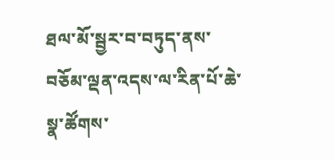ཐལ་མོ་སྦྱར་བ་བཏུད་ནས་བཅོམ་ལྡན་འདས་ལ་རིན་པོ་ཆེ་སྣ་ཚོགས་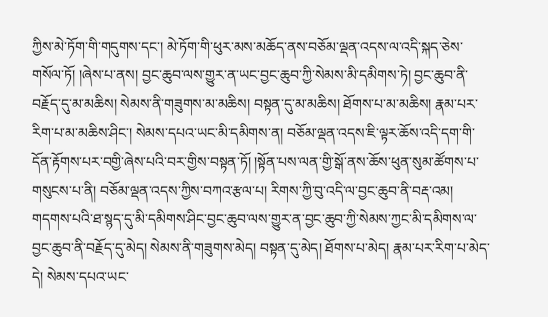ཀྱིས་མེ་ཏོག་གི་གདུགས་དང་། མེ་ཏོག་གི་ཕུར་མས་མཆོད་ནས་བཅོམ་ལྡན་འདས་ལ་འདི་སྐད་ཅེས་གསོལ་ཏོ། །ཞེས་པ་ནས། བྱང་ཆུབ་ལས་གྱུར་ན་ཡང་བྱང་ཆུབ་ཀྱི་སེམས་མི་དམིགས་ཏེ། བྱང་ཆུབ་ནི་བརྗོད་དུ་མ་མཆིས། སེམས་ནི་གཟུགས་མ་མཆིས། བསྟན་དུ་མ་མཆིས། ཐོགས་པ་མ་མཆིས། རྣམ་པར་རིག་པ་མ་མཆིས་ཤིང་། སེམས་དཔའ་ཡང་མི་དམིགས་ན། བཅོམ་ལྡན་འདས་ཇི་ལྟར་ཆོས་འདི་དག་གི་དོན་རྟོགས་པར་བགྱི་ཞེས་པའི་བར་གྱིས་བསྟན་ཏོ། །སྟོན་པས་ལན་གྱི་སྒོ་ནས་ཆོས་ཕུན་སུམ་ཚོགས་པ་གསུངས་པ་ནི། བཅོམ་ལྡན་འདས་ཀྱིས་བཀའ་རྩལ་པ། རིགས་ཀྱི་བུ་འདི་ལ་བྱང་ཆུབ་ནི་བརྡ་འམ། གདགས་པའི་ཐ་སྙད་དུ་མི་དམིགས་ཤིང་བྱང་ཆུབ་ལས་གྱུར་ན་བྱང་ཆུབ་ཀྱི་སེམས་ཀྱང་མི་དམིགས་ལ་བྱང་ཆུབ་ནི་བརྗོད་དུ་མེད། སེམས་ནི་གཟུགས་མེད། བསྟན་དུ་མེད། ཐོགས་པ་མེད། རྣམ་པར་རིག་པ་མེད་དེ། སེམས་དཔའ་ཡང་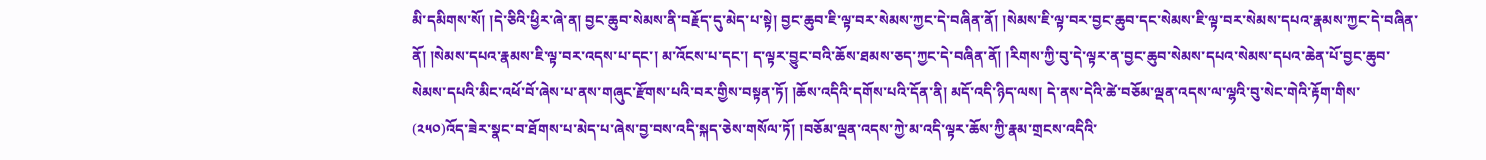མི་དམིགས་སོ། །དེ་ཅིའི་ཕྱིར་ཞེ་ན། བྱང་ཆུབ་སེམས་ནི་བརྗོད་དུ་མེད་པ་སྟེ། བྱང་ཆུབ་ཇི་ལྟ་བར་སེམས་ཀྱང་དེ་བཞིན་ནོ། །སེམས་ཇི་ལྟ་བར་བྱང་ཆུབ་དང་སེམས་ཇི་ལྟ་བར་སེམས་དཔའ་རྣམས་ཀྱང་དེ་བཞིན་ནོ། །སེམས་དཔའ་རྣམས་ཇི་ལྟ་བར་འདས་པ་དང་། མ་འོངས་པ་དང་། ད་ལྟར་བྱུང་བའི་ཆོས་ཐམས་ཅད་ཀྱང་དེ་བཞིན་ནོ། །རིགས་ཀྱི་བུ་དེ་ལྟར་ན་བྱང་ཆུབ་སེམས་དཔའ་སེམས་དཔའ་ཆེན་པོ་བྱང་ཆུབ་སེམས་དཔའི་མིང་འཕོ་བོ་ཞེས་པ་ནས་གཞུང་རྫོགས་པའི་བར་གྱིས་བསྟན་ཏོ། །ཆོས་འདིའི་དགོས་པའི་དོན་ནི། མདོ་འདི་ཉིད་ལས། དེ་ནས་དེའི་ཚེ་བཅོམ་ལྡན་འདས་ལ་ལྷའི་བུ་སེང་གེའི་རྟོག་གིས་
(༢༥༠)འོད་ཟེར་སྣང་བ་ཐོགས་པ་མེད་པ་ཞེས་བྱ་བས་འདི་སྐད་ཅེས་གསོལ་ཏོ། །བཅོམ་ལྡན་འདས་ཀྱེ་མ་འདི་ལྟར་ཆོས་ཀྱི་རྣམ་གྲངས་འདིའི་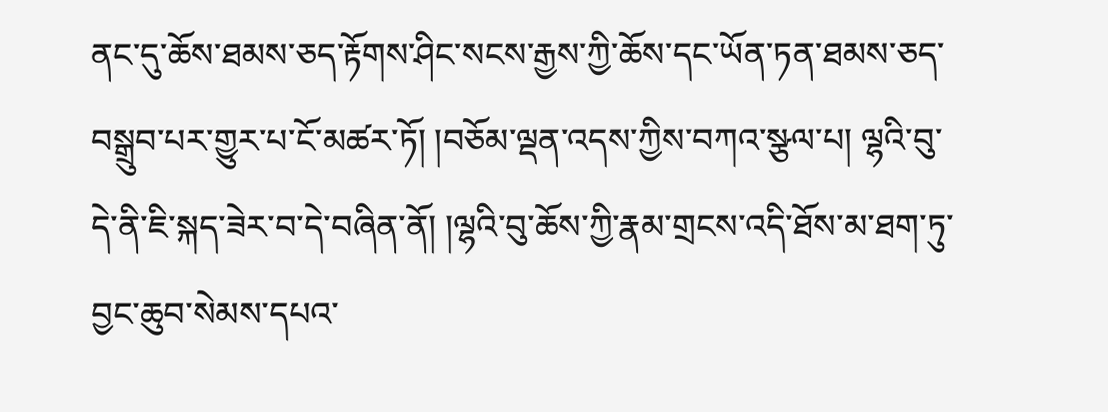ནང་དུ་ཆོས་ཐམས་ཅད་རྟོགས་ཤིང་སངས་རྒྱས་ཀྱི་ཆོས་དང་ཡོན་ཏན་ཐམས་ཅད་བསྒྲུབ་པར་གྱུར་པ་ངོ་མཚར་ཏོ། །བཅོམ་ལྡན་འདས་ཀྱིས་བཀའ་སྩལ་པ། ལྷའི་བུ་དེ་ནི་ཇི་སྐད་ཟེར་བ་དེ་བཞིན་ནོ། །ལྷའི་བུ་ཆོས་ཀྱི་རྣམ་གྲངས་འདི་ཐོས་མ་ཐག་ཏུ་བྱང་ཆུབ་སེམས་དཔའ་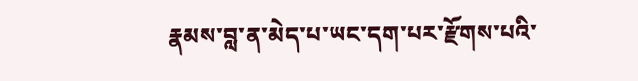རྣམས་བླ་ན་མེད་པ་ཡང་དག་པར་རྫོགས་པའི་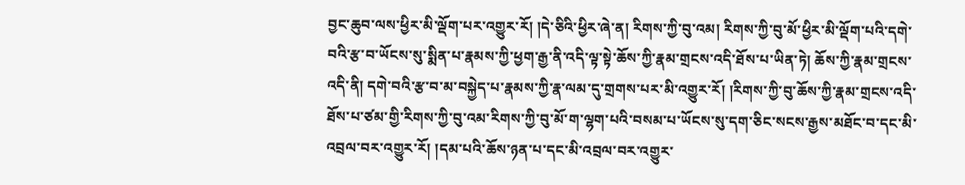བྱང་ཆུབ་ལས་ཕྱིར་མི་ལྡོག་པར་འགྱུར་རོ། །དེ་ཅིའི་ཕྱིར་ཞེ་ན། རིགས་ཀྱི་བུ་འམ། རིགས་ཀྱི་བུ་མོ་ཕྱིར་མི་ལྡོག་པའི་དགེ་བའི་རྩ་བ་ཡོངས་སུ་སྨིན་པ་རྣམས་ཀྱི་ཕྱག་རྒྱ་ནི་འདི་ལྟ་སྟེ་ཆོས་ཀྱི་རྣམ་གྲངས་འདི་ཐོས་པ་ཡིན་ཏེ། ཆོས་ཀྱི་རྣམ་གྲངས་འདི་ནི། དགེ་བའི་རྩ་བ་མ་བསྐྱེད་པ་རྣམས་ཀྱི་རྣ་ལམ་དུ་གྲགས་པར་མི་འགྱུར་རོ། །རིགས་ཀྱི་བུ་ཆོས་ཀྱི་རྣམ་གྲངས་འདི་ཐོས་པ་ཙམ་གྱི་རིགས་ཀྱི་བུ་འམ་རིགས་ཀྱི་བུ་མོ་ག་ལྷག་པའི་བསམ་པ་ཡོངས་སུ་དག་ཅིང་སངས་རྒྱས་མཐོང་བ་དང་མི་འབྲལ་བར་འགྱུར་རོ། །དམ་པའི་ཆོས་ཉན་པ་དང་མི་འབྲལ་བར་འགྱུར་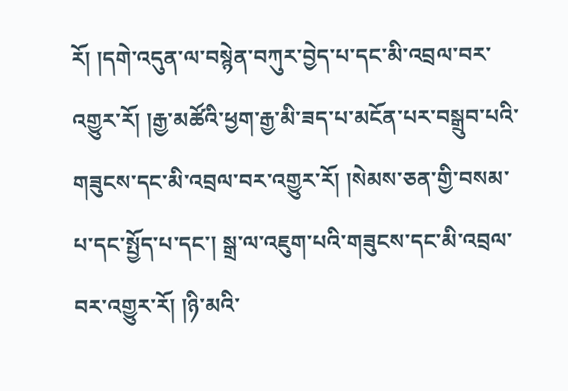རོ། །དགེ་འདུན་ལ་བསྙེན་བཀུར་བྱེད་པ་དང་མི་འབྲལ་བར་འགྱུར་རོ། །རྒྱ་མཚོའི་ཕྱག་རྒྱ་མི་ཟད་པ་མངོན་པར་བསྒྲུབ་པའི་གཟུངས་དང་མི་འབྲལ་བར་འགྱུར་རོ། །སེམས་ཅན་གྱི་བསམ་པ་དང་སྤྱོད་པ་དང་། སྒྲ་ལ་འཇུག་པའི་གཟུངས་དང་མི་འབྲལ་བར་འགྱུར་རོ། །ཉི་མའི་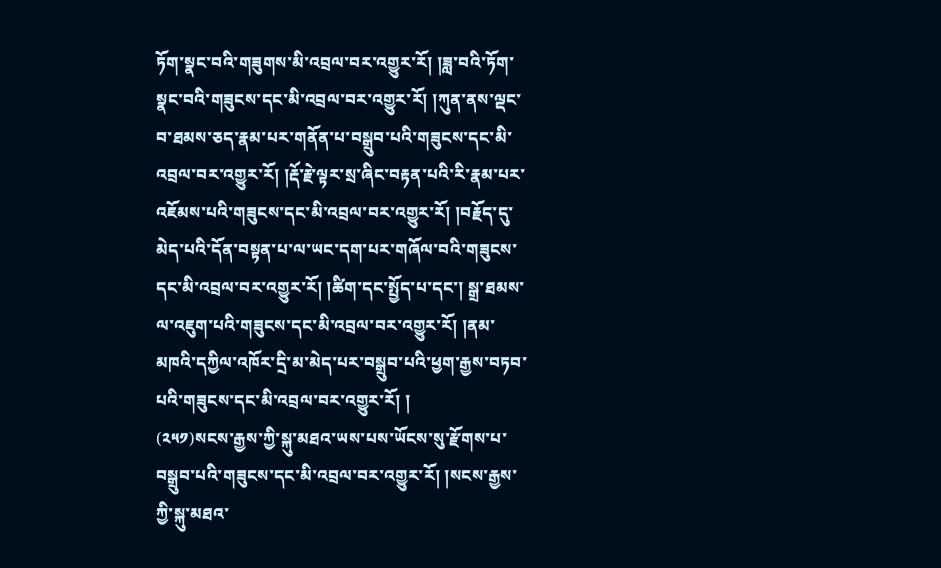ཏོག་སྣང་བའི་གཟུགས་མི་འབྲལ་བར་འགྱུར་རོ། །ཟླ་བའི་ཏོག་སྣང་བའི་གཟུངས་དང་མི་འབྲལ་བར་འགྱུར་རོ། །ཀུན་ནས་ལྡང་བ་ཐམས་ཅད་རྣམ་པར་གནོན་པ་བསྒྲུབ་པའི་གཟུངས་དང་མི་འབྲལ་བར་འགྱུར་རོ། །རྡོ་རྗེ་ལྟར་སྲ་ཞིང་བརྟན་པའི་རི་རྣམ་པར་འཇོམས་པའི་གཟུངས་དང་མི་འབྲལ་བར་འགྱུར་རོ། །བརྗོད་དུ་མེད་པའི་དོན་བསྟན་པ་ལ་ཡང་དག་པར་གཞོལ་བའི་གཟུངས་དང་མི་འབྲལ་བར་འགྱུར་རོ། །ཚིག་དང་སྤྱོད་པ་དང་། སྒྲ་ཐམས་ལ་འཇུག་པའི་གཟུངས་དང་མི་འབྲལ་བར་འགྱུར་རོ། །ནམ་མཁའི་དཀྱིལ་འཁོར་དྲི་མ་མེད་པར་བསྒྲུབ་པའི་ཕྱག་རྒྱས་བཏབ་པའི་གཟུངས་དང་མི་འབྲལ་བར་འགྱུར་རོ། །
(༢༥༡)སངས་རྒྱས་ཀྱི་སྐུ་མཐའ་ཡས་པས་ཡོངས་སུ་རྫོགས་པ་བསྒྲུབ་པའི་གཟུངས་དང་མི་འབྲལ་བར་འགྱུར་རོ། །སངས་རྒྱས་ཀྱི་སྐུ་མཐའ་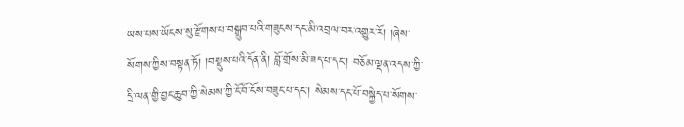ཡས་པས་ཡོངས་སུ་རྫོགས་པ་བསྒྲུབ་པའི་གཟུངས་དང་མི་འབྲལ་བར་འགྱུར་རོ། །ཞེས་སོགས་ཀྱིས་བསྟན་ཏོ། །བསྡུས་པའི་དོན་ནི། བློ་གྲོས་མི་ཟད་པ་དང་། བཅོམ་ལྡན་འདས་ཀྱི་དྲི་ལན་གྱི་བྱང་ཆུབ་ཀྱི་སེམས་ཀྱི་ངོ་བོ་ངོས་བཟུང་པ་དང་། སེམས་དང་པོ་བསྐྱེད་པ་སོགས་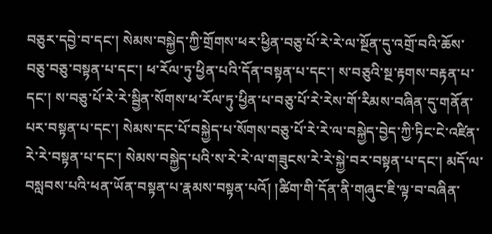བཅུར་དབྱེ་བ་དང་། སེམས་བསྐྱེད་ཀྱི་གྲོགས་ཕར་ཕྱིན་བཅུ་པོ་རེ་རེ་ལ་སྔོན་དུ་འགྲོ་བའི་ཆོས་བཅུ་བཅུ་བསྟན་པ་དང་། ཕ་རོལ་ཏུ་ཕྱིན་པའི་དོན་བསྟན་པ་དང་། ས་བཅུའི་སྔ་རྟགས་བརྟན་པ་དང་། ས་བཅུ་པོ་རེ་རེ་སྦྱིན་སོགས་ཕ་རོལ་ཏུ་ཕྱིན་པ་བཅུ་པོ་རེ་རེས་གོ་རིམས་བཞིན་དུ་གནོན་པར་བསྟན་པ་དང་། སེམས་དང་པོ་བསྐྱེད་པ་སོགས་བཅུ་པོ་རེ་རེ་ལ་བསྐྱེད་བྱེད་ཀྱི་ཏིང་ངེ་འཛིན་རེ་རེ་བསྟན་པ་དང་། སེམས་བསྐྱེད་པའི་ས་རེ་རེ་ལ་གཟུངས་རེ་རེ་སྐྱེ་བར་བསྟན་པ་དང་། མདོ་ལ་བསླབས་པའི་ཕན་ཡོན་བསྟན་པ་རྣམས་བསྟན་པའོ། །ཚིག་གི་དོན་ནི་གཞུང་ཇི་ལྟ་བ་བཞིན་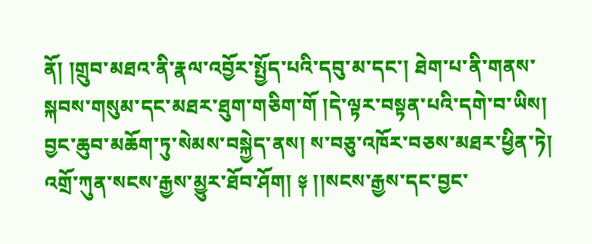ནོ། །གྲུབ་མཐའ་ནི་རྣལ་འབྱོར་སྤྱོད་པའི་དབུ་མ་དང་། ཐེག་པ་ནི་གནས་སྐབས་གསུམ་དང་མཐར་ཐུག་གཅིག་གོ །དེ་ལྟར་བསྟན་པའི་དགེ་བ་ཡིས། བྱང་ཆུབ་མཆོག་ཏུ་སེམས་བསྐྱེད་ནས། ས་བཅུ་འཁོར་བཅས་མཐར་ཕྱིན་ཏེ། འགྲོ་ཀུན་སངས་རྒྱས་མྱུར་ཐོབ་ཤོག། ༈ །།སངས་རྒྱས་དང་བྱང་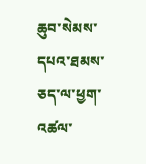ཆུབ་སེམས་དཔའ་ཐམས་ཅད་ལ་ཕྱག་འཚལ་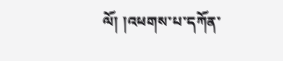ལོ། །འཕགས་པ་དཀོན་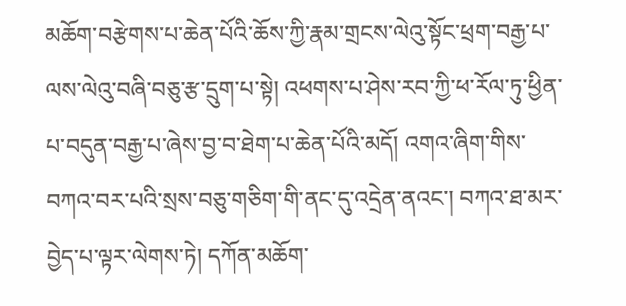མཆོག་བརྩེགས་པ་ཆེན་པོའི་ཆོས་ཀྱི་རྣམ་གྲངས་ལེའུ་སྟོང་ཕྲག་བརྒྱ་པ་ལས་ལེའུ་བཞི་བཅུ་རྩ་དྲུག་པ་སྟེ། འཕགས་པ་ཤེས་རབ་ཀྱི་ཕ་རོལ་ཏུ་ཕྱིན་པ་བདུན་བརྒྱ་པ་ཞེས་བྱ་བ་ཐེག་པ་ཆེན་པོའི་མདོ། འགའ་ཞིག་གིས་བཀའ་བར་པའི་སྲས་བཅུ་གཅིག་གི་ནང་དུ་འདྲེན་ནའང་། བཀའ་ཐ་མར་བྱེད་པ་ལྟར་ལེགས་ཏེ། དཀོན་མཆོག་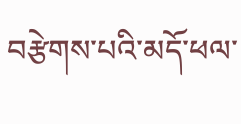བརྩེགས་པའི་མདོ་ཕལ་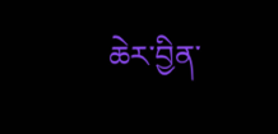ཆེར་བྱིན་